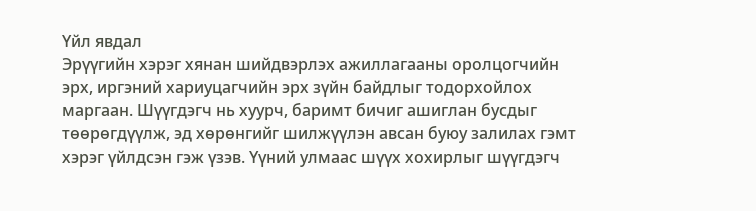Үйл явдал
Эрүүгийн хэрэг хянан шийдвэрлэх ажиллагааны оролцогчийн эрх, иргэний хариуцагчийн эрх зүйн байдлыг тодорхойлох маргаан. Шүүгдэгч нь хуурч, баримт бичиг ашиглан бусдыг төөрөгдүүлж, эд хөрөнгийг шилжүүлэн авсан буюу залилах гэмт хэрэг үйлдсэн гэж үзэв. Үүний улмаас шүүх хохирлыг шүүгдэгч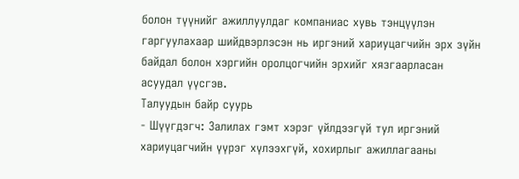болон түүнийг ажиллуулдаг компаниас хувь тэнцүүлэн гаргуулахаар шийдвэрлэсэн нь иргэний хариуцагчийн эрх зүйн байдал болон хэргийн оролцогчийн эрхийг хязгаарласан асуудал үүсгэв.
Талуудын байр суурь
- Шүүгдэгч: Залилах гэмт хэрэг үйлдээгүй тул иргэний хариуцагчийн үүрэг хүлээхгүй, хохирлыг ажиллагааны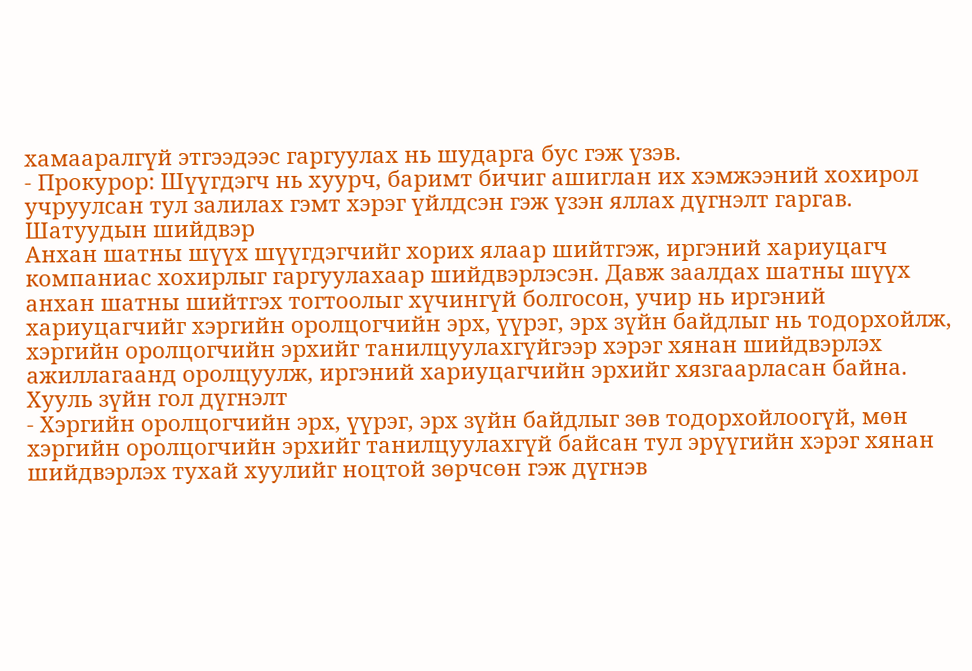хамааралгүй этгээдээс гаргуулах нь шударга бус гэж үзэв.
- Прокурор: Шүүгдэгч нь хуурч, баримт бичиг ашиглан их хэмжээний хохирол учруулсан тул залилах гэмт хэрэг үйлдсэн гэж үзэн яллах дүгнэлт гаргав.
Шатуудын шийдвэр
Анхан шатны шүүх шүүгдэгчийг хорих ялаар шийтгэж, иргэний хариуцагч компаниас хохирлыг гаргуулахаар шийдвэрлэсэн. Давж заалдах шатны шүүх анхан шатны шийтгэх тогтоолыг хүчингүй болгосон, учир нь иргэний хариуцагчийг хэргийн оролцогчийн эрх, үүрэг, эрх зүйн байдлыг нь тодорхойлж, хэргийн оролцогчийн эрхийг танилцуулахгүйгээр хэрэг хянан шийдвэрлэх ажиллагаанд оролцуулж, иргэний хариуцагчийн эрхийг хязгаарласан байна.
Хууль зүйн гол дүгнэлт
- Хэргийн оролцогчийн эрх, үүрэг, эрх зүйн байдлыг зөв тодорхойлоогүй, мөн хэргийн оролцогчийн эрхийг танилцуулахгүй байсан тул эрүүгийн хэрэг хянан шийдвэрлэх тухай хуулийг ноцтой зөрчсөн гэж дүгнэв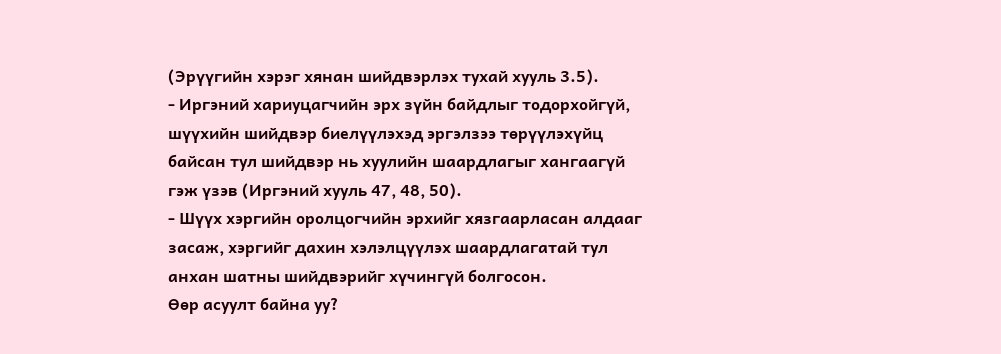(Эрүүгийн хэрэг хянан шийдвэрлэх тухай хууль 3.5).
- Иргэний хариуцагчийн эрх зүйн байдлыг тодорхойгүй, шүүхийн шийдвэр биелүүлэхэд эргэлзээ төрүүлэхүйц байсан тул шийдвэр нь хуулийн шаардлагыг хангаагүй гэж үзэв (Иргэний хууль 47, 48, 50).
- Шүүх хэргийн оролцогчийн эрхийг хязгаарласан алдааг засаж, хэргийг дахин хэлэлцүүлэх шаардлагатай тул анхан шатны шийдвэрийг хүчингүй болгосон.
Өөр асуулт байна уу?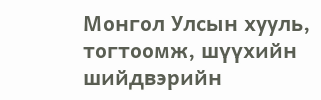Монгол Улсын хууль, тогтоомж, шүүхийн шийдвэрийн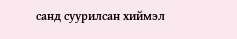санд суурилсан хиймэл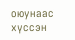оюунаас хүссэн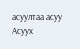асуултаа асуу
Асуух